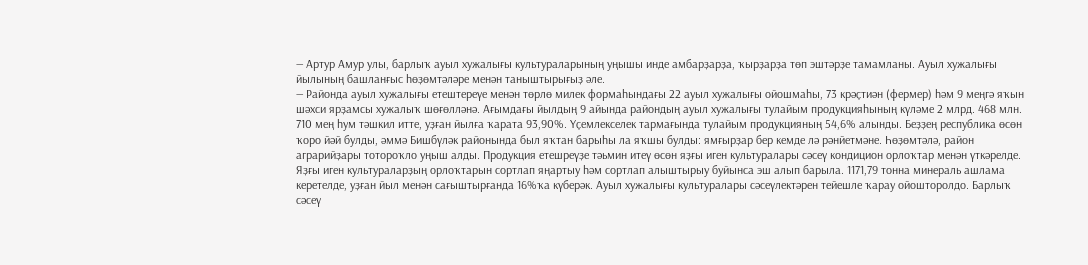— Артур Амур улы, барлыҡ ауыл хужалығы культураларының уңышы инде амбарҙарҙа, ҡырҙарҙа төп эштәрҙе тамамланы. Ауыл хужалығы йылының башланғыс һөҙөмтәләре менән таныштырығыҙ әле.
— Районда ауыл хужалығы етештереүе менән төрлө милек формаһындағы 22 ауыл хужалығы ойошмаһы, 73 крәҫтиән (фермер) hәм 9 меңгә яҡын шәхси ярҙамсы хужалыҡ шөғөлләнә. Ағымдағы йылдың 9 айында райондың ауыл хужалығы тулайым продукцияһының күләме 2 млрд. 468 млн. 710 мең һум тәшкил итте, уҙған йылға ҡарата 93,90%. Yҫемлекселек тармағында тулайым продукцияның 54,6% алынды. Беҙҙең республика өсөн ҡоро йәй булды, әммә Бишбүләк районында был яҡтан барыһы ла яҡшы булды: ямғырҙар бер кемде лә рәнйетмәне. Һөҙөмтәлә, район аграрийҙары тотороҡло уңыш алды. Продукция етешреүҙе тәьмин итеү өсөн яҙғы иген культуралары сәсеү кондицион орлоҡтар менән үткәрелде. Яҙғы иген культураларҙың орлоҡтарын сортлап яңартыу hәм сортлап алыштырыу буйынса эш алып барыла. 1171,79 тонна минераль ашлама керетелде, уҙған йыл менән сағыштырғанда 16%ҡа күберәк. Ауыл хужалығы культуралары сәсеүлектәрен тейешле ҡарау ойошторолдо. Барлыҡ сәсеү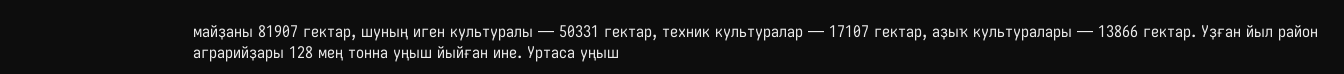майҙаны 81907 гектар, шуның иген культуралы — 50331 гектар, техник культуралар — 17107 гектар, аҙыҡ культуралары — 13866 гектар. Уҙған йыл район аграрийҙары 128 мең тонна уңыш йыйған ине. Уртаса уңыш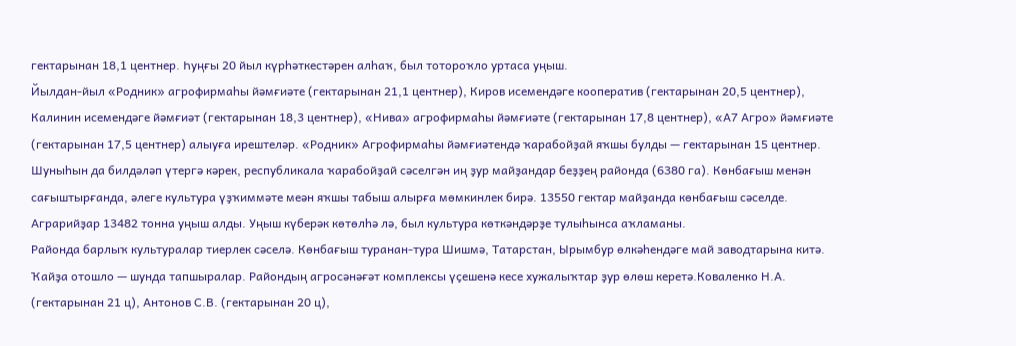гектарынан 18,1 центнер. Һуңғы 20 йыл күрһәткестәрен алһаҡ, был тотороҡло уртаса уңыш.
Йылдан-йыл «Родник» агрофирмаһы йәмғиәте (гектарынан 21,1 центнер), Киров исемендәге кооператив (гектарынан 20,5 центнер), Калинин исемендәге йәмғиәт (гектарынан 18,3 центнер), «Нива» агрофирмаһы йәмғиәте (гектарынан 17,8 центнер), «А7 Агро» йәмғиәте (гектарынан 17,5 центнер) алыуға ирештеләр. «Родник» Агрофирмаһы йәмғиәтендә ҡарабойҙай яҡшы булды — гектарынан 15 центнер. Шуныһын да билдәләп үтeргә кәрeк, республикала ҡарабойҙай сәселгән иң ҙур майҙандар беҙҙең районда (6380 га). Көнбағыш менән сағыштырғанда, әлеге культура үҙҡиммәте меән яҡшы табыш алырға мөмкинлек бирә. 13550 гектар майҙанда көнбағыш сәселде. Аграрийҙар 13482 тонна уңыш алды. Уңыш күберәк көтөлһә лә, был культура көткәндәрҙе тулыһынса аҡламаны.
Районда барлыҡ культуралар тиерлек сәселә. Көнбағыш туранан-тура Шишмә, Татарстан, Ырымбур өлкәһендәге май заводтарына китә. Ҡайҙа отошло — шунда тапшыралар. Райондың агросәнәғәт комплексы үҫешенә кесе хужалыҡтар ҙур өлөш керетә.Коваленко Н.А. (гектарынан 21 ц), Антонов С.В. (гектарынан 20 ц),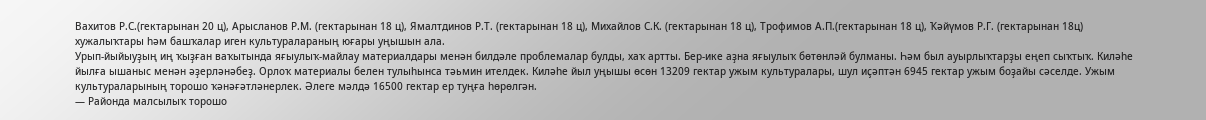Вахитов Р.С.(гектарынан 20 ц), Арысланов Р.М. (гектарынан 18 ц), Ямалтдинов Р.Т. (гектарынан 18 ц), Михайлов С.К. (гектарынан 18 ц), Трофимов А.П.(гектарынан 18 ц), Ҡәйүмов Р.Г. (гектарынан 18ц) хужалыҡтары hәм башҡалар иген культуралараның юғары уңышын ала.
Урып-йыйыуҙың иң ҡыҙған ваҡытында яғыулыҡ-майлау материалдары менән билдәле проблемалар булды, хаҡ артты. Бер-ике аҙна яғыулыҡ бөтөнләй булманы. Һәм был ауырлыҡтарҙы еңеп сыҡтыҡ. Киләһе йылға ышаныс менән әҙерләнәбеҙ. Орлоҡ материалы белeн тулыһынса тәьмин ителдек. Киләһе йыл уңышы өсөн 13209 гектар ужым культуралары, шул иҫәптән 6945 гектар ужым боҙайы сәселде. Ужым культураларының торошо ҡәнәғәтләнерлек. Әлеге мәлдә 16500 гектар ер туңға һөрөлгән.
— Районда малсылыҡ торошо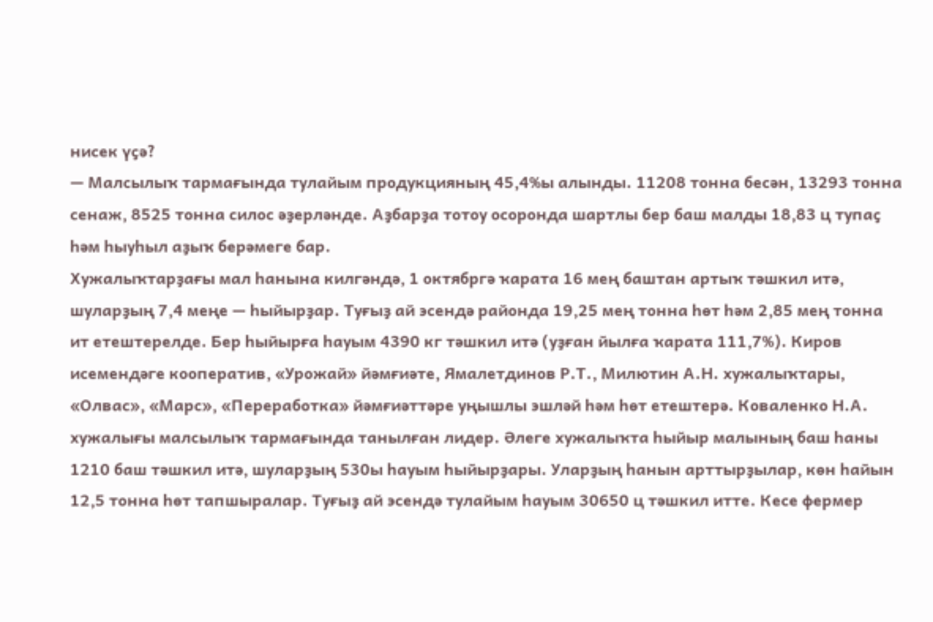нисек үҫә?
— Малсылыҡ тармағында тулайым продукцияның 45,4%ы алынды. 11208 тонна бесән, 13293 тонна сенаж, 8525 тонна силос әҙерләнде. Аҙбарҙа тотоу осоронда шартлы бер баш малды 18,83 ц тупаҫ hәм һыуһыл аҙыҡ берәмеге бар.
Хужалыҡтарҙағы мал һанына килгәндә, 1 октябргә ҡарата 16 мең баштан артыҡ тәшкил итә, шуларҙың 7,4 меңе — һыйырҙар. Туғыҙ ай эсендә районда 19,25 мең тонна һөт hәм 2,85 мең тонна ит етештерелде. Бер һыйырға һауым 4390 кг тәшкил итә (уҙған йылға ҡарата 111,7%). Киров исемендәге кооператив, «Урожай» йәмғиәте, Ямалетдинов Р.Т., Милютин А.Н. хужалыҡтары, «Олвас», «Марс», «Переработка» йәмғиәттәре уңышлы эшләй һәм һөт етештерә. Коваленко Н.А. хужалығы малсылыҡ тармағында танылған лидер. Әлеге хужалыҡта һыйыр малының баш һаны 1210 баш тәшкил итә, шуларҙың 530ы һауым һыйырҙары. Уларҙың һанын арттырҙылар, көн һайын 12,5 тонна һөт тапшыралар. Туғыҙ ай эсендә тулайым һауым 30650 ц тәшкил итте. Кесе фермер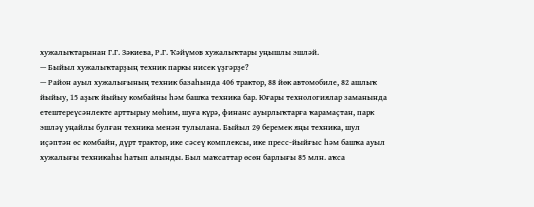хужалыҡтарынан Г.Г. Зәкиева, Р.Г. Ҡәйүмов хужалыҡтары уңышлы эшләй.
— Быйыл хужалыҡтарҙың техник паркы нисек үҙгәрҙе?
— Район ауыл хужалығының техник базаһында 406 трактор, 88 йөк автомобиле, 82 ашлыҡ йыйыу, 15 аҙыҡ йыйыу комбайны hәм башҡа техника бар. Юғары технологиялар заманында етештереүсәнлекте арттырыу мөһим, шуға күрә, финанс ауырлыҡтарға ҡарамаҫтан, парк эшләү уңайлы булған техника менән тулылана. Быйыл 29 берeмек яңы техника, шул иҫәптән өс комбайн, дүрт трактор, ике сәсеү комплексы, ике пресс-йыйғыс hәм башҡа ауыл хужалығы техникаһы һатып алынды. Был маҡсаттар өсөн барлығы 85 млн. аҡса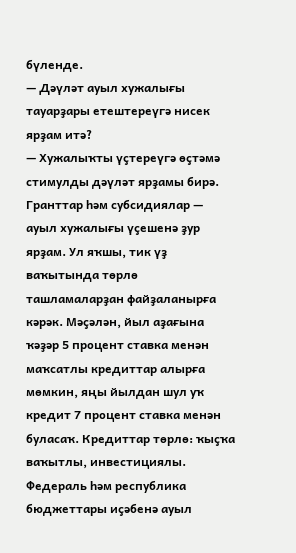бүленде.
— Дәүләт ауыл хужалығы тауарҙары етештереүгә нисек ярҙам итә?
— Хужалыҡты үҫтереүгә өҫтәмә стимулды дәүләт ярҙамы бирә. Гранттар hәм субсидиялар — ауыл хужалығы үҫешенә ҙур ярҙам. Ул яҡшы, тик үҙ ваҡытында төрлө ташламаларҙан файҙаланырға кәрәк. Мәҫәлән, йыл аҙағына ҡәҙәр 5 процент ставка менән маҡсатлы кредиттар алырға мөмкин, яңы йылдан шул уҡ кредит 7 процент ставка менән буласаҡ. Кредиттар төрлө: ҡыҫҡа ваҡытлы, инвестициялы. Федераль hәм республика бюджеттары иҫәбенә ауыл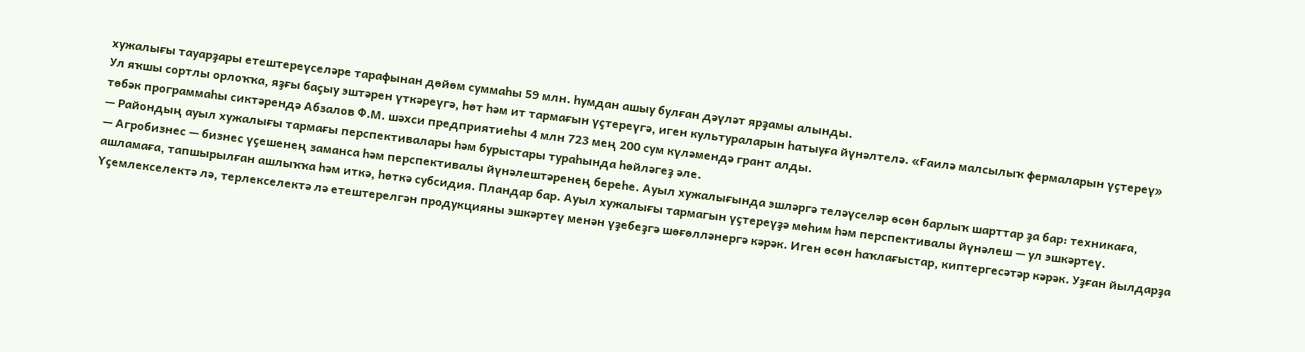хужалығы тауарҙары етештереүселәре тарафынан дөйөм суммаһы 59 млн. һумдан ашыу булған дәүләт ярҙамы алынды.
Ул яҡшы сортлы орлоҡҡа, яҙғы баҫыу эштәрен үткәреүгә, һөт hәм ит тармағын үҫтереүгә, иген культураларын һатыуға йүнәлтелә. «Ғаилә малсылыҡ фермаларын үҫтереү» төбәк программаһы сиктәрендә Абзалов Ф.М. шәхси предприятиеһы 4 млн 723 мең 200 сум күләмендә грант алды.
— Райондың ауыл хужалығы тармағы перспективалары hәм бурыстары тураһында һөйләгеҙ әле.
— Агробизнес — бизнес үҫешенең заманса hәм перспективалы йүнәлештәренең береһе. Ауыл хужалығында эшләргә теләүселәр өсөн барлыҡ шарттар ҙа бар: техникаға, ашламаға, тапшырылған ашлыҡҡа hәм иткә, һөткә субсидия. Пландар бар. Ауыл хужалығы тармагын үҫтереүҙә мөhим hәм перспективалы йүнәлеш — ул эшкәртеү. Yҫемлекселектә лә, терлекселектә лә етештерелгән продукцияны эшкәртеү менән үҙебеҙгә шөғөлләнергә кәрәк. Иген өсөн һаҡлағыстар, киптергесәтәр кәрәк. Уҙған йылдарҙа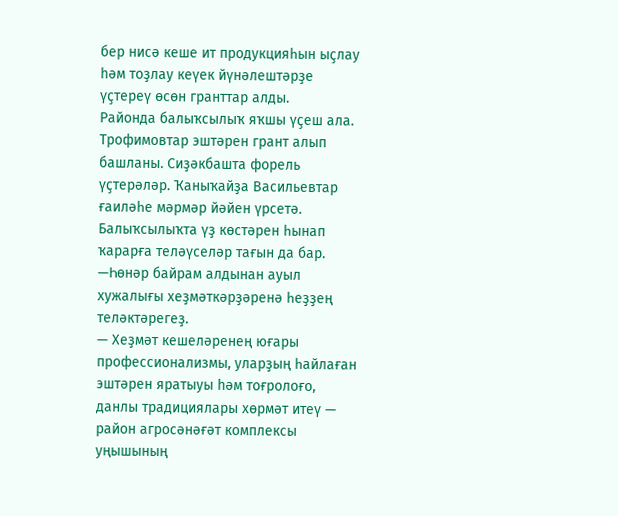бер нисә кеше ит продукцияһын ыҫлау hәм тоҙлау кеүек йүнәлештәрҙе үҫтереү өсөн гранттар алды.
Районда балыҡсылыҡ яҡшы үҫеш ала. Трофимовтар эштәрен грант алып башланы. Сиҙәкбашта форель үҫтерәләр. Ҡаныҡайҙа Васильевтар ғаиләһе мәрмәр йәйен үрсетә. Балыҡсылыҡта үҙ көстәрен һынап ҡарарға теләүселәр тағын да бар.
—Һөнәр байрам алдынан ауыл хужалығы хеҙмәткәрҙәренә һеҙҙең теләктәрегеҙ.
— Хеҙмәт кешеләренең юғары профессионализмы, уларҙың һайлаған эштәрен яратыуы hәм тоғролоғо, данлы традициялары хөрмәт итеү — район агросәнәғәт комплексы уңышының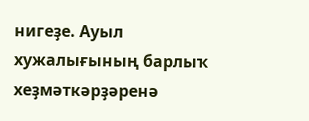нигеҙе. Ауыл хужалығының барлыҡ хеҙмәткәрҙәренә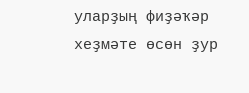уларҙың фиҙәҡәр хеҙмәте өсөн ҙур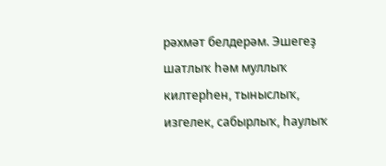рәхмәт белдерәм. Эшегеҙ шатлыҡ һәм муллыҡ килтерһен, тыныслыҡ, изгелек, сабырлыҡ, һаулыҡ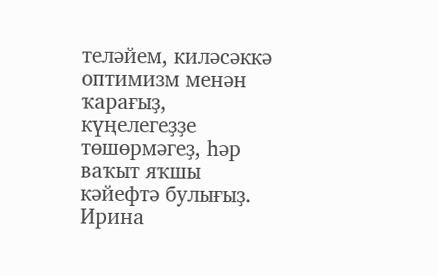теләйем, киләсәккә оптимизм менән ҡарағыҙ, күңелегеҙҙе төшөрмәгеҙ, hәр ваҡыт яҡшы кәйефтә булығыҙ.
Ирина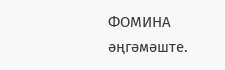ФОМИНА әңгәмәште.